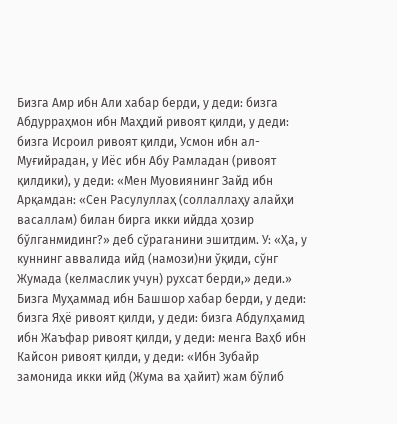Бизга Амр ибн Али хабар берди, у деди: бизга Абдурраҳмон ибн Маҳдий ривоят қилди, у деди: бизга Исроил ривоят қилди, Усмон ибн ал-Муғийрадан, у Иёс ибн Абу Рамладан (ривоят қилдики), у деди: «Мен Муовиянинг Зайд ибн Арқамдан: «Сен Расулуллаҳ (соллаллаҳу алайҳи васаллам) билан бирга икки ийдда ҳозир бўлганмидинг?» деб сўраганини эшитдим. У: «Ҳа, у куннинг аввалида ийд (намози)ни ўқиди, сўнг Жумада (келмаслик учун) рухсат берди,» деди.»
Бизга Муҳаммад ибн Башшор хабар берди, у деди: бизга Яҳё ривоят қилди, у деди: бизга Абдулҳамид ибн Жаъфар ривоят қилди, у деди: менга Ваҳб ибн Кайсон ривоят қилди, у деди: «Ибн Зубайр замонида икки ийд (Жума ва ҳайит) жам бўлиб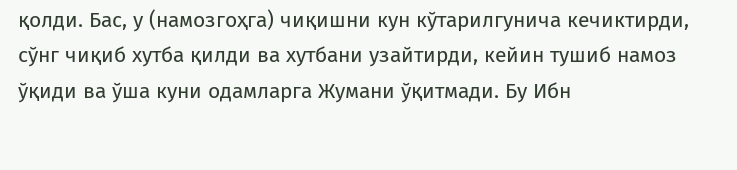қолди. Бас, у (намозгоҳга) чиқишни кун кўтарилгунича кечиктирди, сўнг чиқиб хутба қилди ва хутбани узайтирди, кейин тушиб намоз ўқиди ва ўша куни одамларга Жумани ўқитмади. Бу Ибн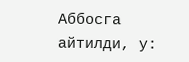Аббосга айтилди, у: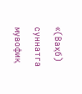«(Ваҳб) суннатга мувофиқ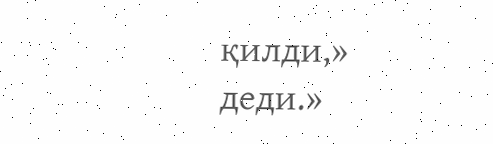қилди,» деди.»